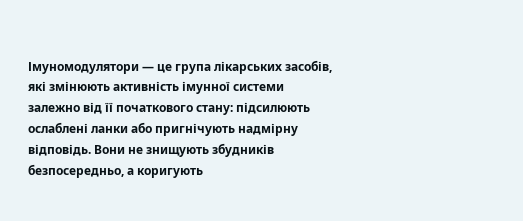Імуномодулятори — це група лікарських засобів, які змінюють активність імунної системи залежно від її початкового стану: підсилюють ослаблені ланки або пригнічують надмірну відповідь. Вони не знищують збудників безпосередньо, а коригують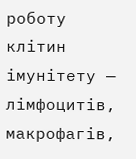роботу клітин імунітету — лімфоцитів, макрофагів,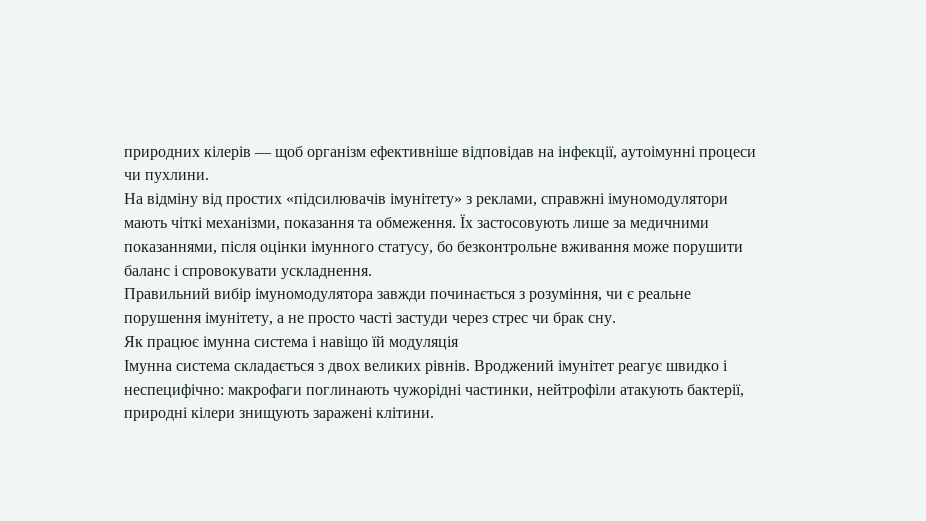природних кілерів — щоб організм ефективніше відповідав на інфекції, аутоімунні процеси чи пухлини.
На відміну від простих «підсилювачів імунітету» з реклами, справжні імуномодулятори мають чіткі механізми, показання та обмеження. Їх застосовують лише за медичними показаннями, після оцінки імунного статусу, бо безконтрольне вживання може порушити баланс і спровокувати ускладнення.
Правильний вибір імуномодулятора завжди починається з розуміння, чи є реальне порушення імунітету, а не просто часті застуди через стрес чи брак сну.
Як працює імунна система і навіщо їй модуляція
Імунна система складається з двох великих рівнів. Вроджений імунітет реагує швидко і неспецифічно: макрофаги поглинають чужорідні частинки, нейтрофіли атакують бактерії, природні кілери знищують заражені клітини.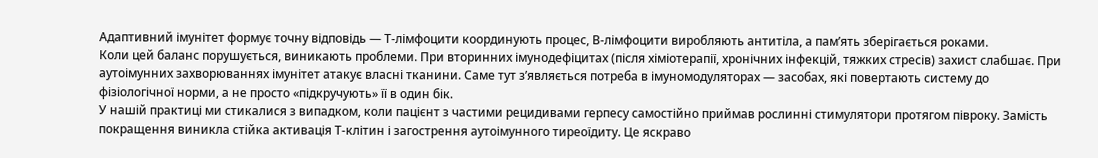Адаптивний імунітет формує точну відповідь — Т-лімфоцити координують процес, В-лімфоцити виробляють антитіла, а пам’ять зберігається роками.
Коли цей баланс порушується, виникають проблеми. При вторинних імунодефіцитах (після хіміотерапії, хронічних інфекцій, тяжких стресів) захист слабшає. При аутоімунних захворюваннях імунітет атакує власні тканини. Саме тут з’являється потреба в імуномодуляторах — засобах, які повертають систему до фізіологічної норми, а не просто «підкручують» її в один бік.
У нашій практиці ми стикалися з випадком, коли пацієнт з частими рецидивами герпесу самостійно приймав рослинні стимулятори протягом півроку. Замість покращення виникла стійка активація Т-клітин і загострення аутоімунного тиреоїдиту. Це яскраво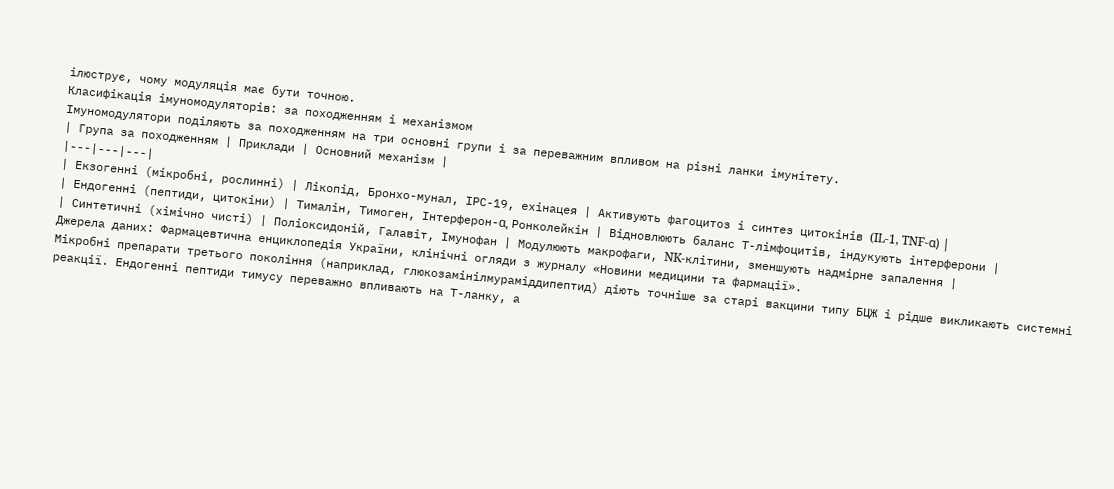ілюструє, чому модуляція має бути точною.
Класифікація імуномодуляторів: за походженням і механізмом
Імуномодулятори поділяють за походженням на три основні групи і за переважним впливом на різні ланки імунітету.
| Група за походженням | Приклади | Основний механізм |
|---|---|---|
| Екзогенні (мікробні, рослинні) | Лікопід, Бронхо-мунал, ІРС-19, ехінацея | Активують фагоцитоз і синтез цитокінів (IL-1, TNF-α) |
| Ендогенні (пептиди, цитокіни) | Тималін, Тимоген, Інтерферон-α, Ронколейкін | Відновлюють баланс Т-лімфоцитів, індукують інтерферони |
| Синтетичні (хімічно чисті) | Поліоксидоній, Галавіт, Імунофан | Модулюють макрофаги, NK-клітини, зменшують надмірне запалення |
Джерела даних: Фармацевтична енциклопедія України, клінічні огляди з журналу «Новини медицини та фармації».
Мікробні препарати третього покоління (наприклад, глюкозамінілмураміддипептид) діють точніше за старі вакцини типу БЦЖ і рідше викликають системні реакції. Ендогенні пептиди тимусу переважно впливають на Т-ланку, а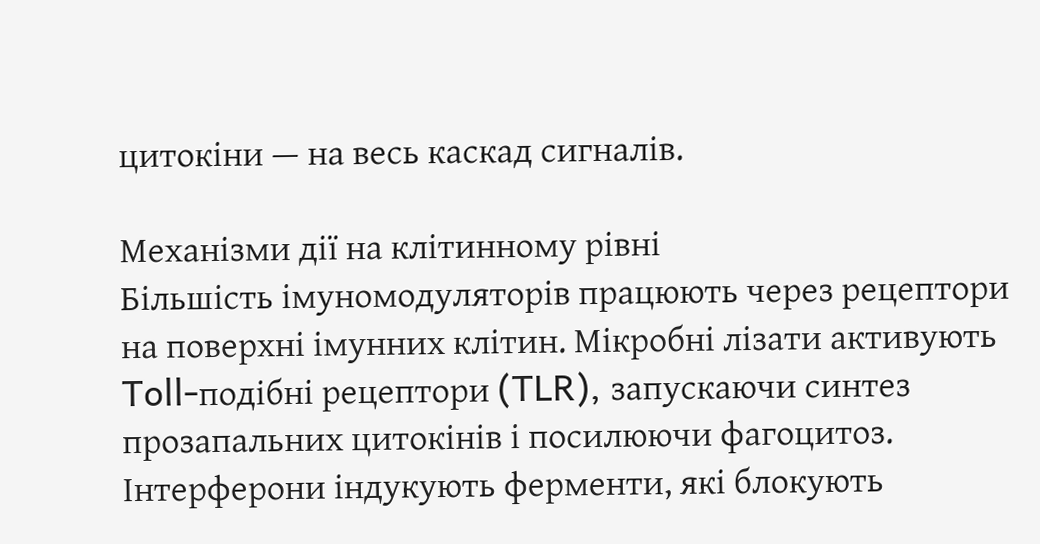цитокіни — на весь каскад сигналів.

Механізми дії на клітинному рівні
Більшість імуномодуляторів працюють через рецептори на поверхні імунних клітин. Мікробні лізати активують Toll-подібні рецептори (TLR), запускаючи синтез прозапальних цитокінів і посилюючи фагоцитоз. Інтерферони індукують ферменти, які блокують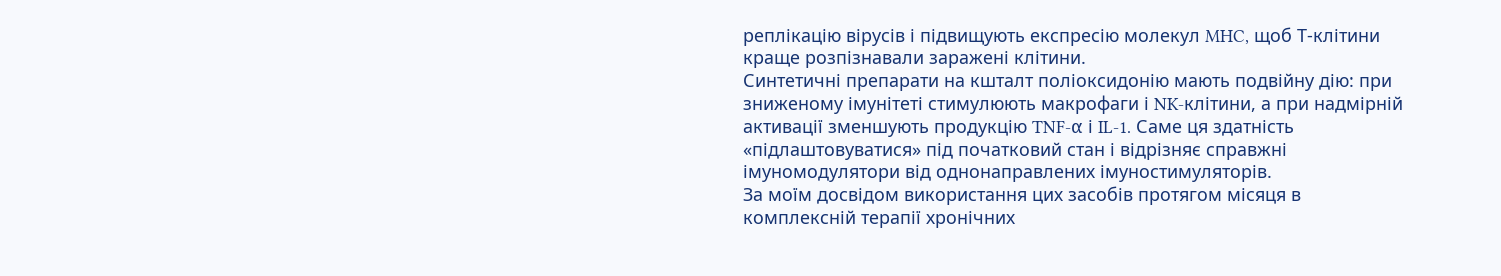реплікацію вірусів і підвищують експресію молекул MHC, щоб Т-клітини краще розпізнавали заражені клітини.
Синтетичні препарати на кшталт поліоксидонію мають подвійну дію: при зниженому імунітеті стимулюють макрофаги і NK-клітини, а при надмірній активації зменшують продукцію TNF-α і IL-1. Саме ця здатність «підлаштовуватися» під початковий стан і відрізняє справжні імуномодулятори від однонаправлених імуностимуляторів.
За моїм досвідом використання цих засобів протягом місяця в комплексній терапії хронічних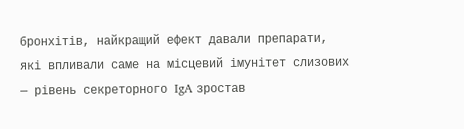бронхітів, найкращий ефект давали препарати, які впливали саме на місцевий імунітет слизових — рівень секреторного IgA зростав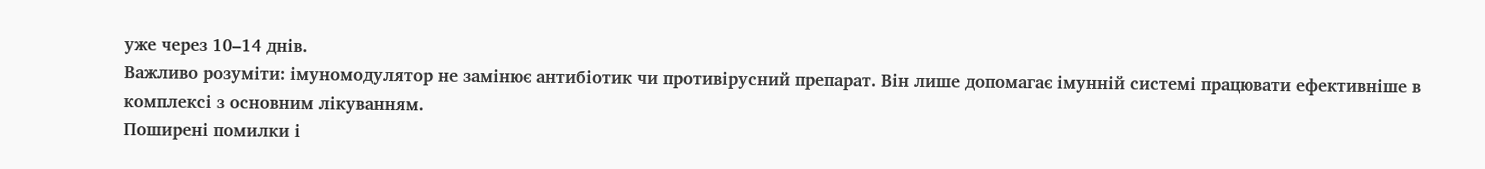уже через 10–14 днів.
Важливо розуміти: імуномодулятор не замінює антибіотик чи противірусний препарат. Він лише допомагає імунній системі працювати ефективніше в комплексі з основним лікуванням.
Поширені помилки і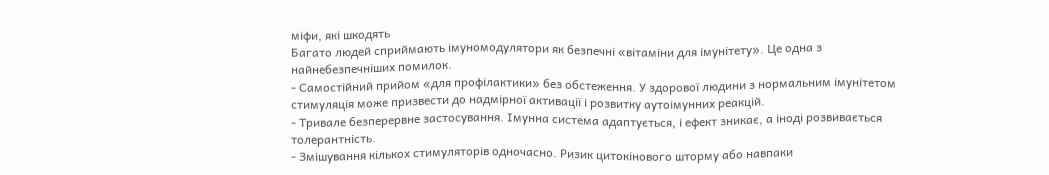міфи, які шкодять
Багато людей сприймають імуномодулятори як безпечні «вітаміни для імунітету». Це одна з найнебезпечніших помилок.
- Самостійний прийом «для профілактики» без обстеження. У здорової людини з нормальним імунітетом стимуляція може призвести до надмірної активації і розвитку аутоімунних реакцій.
- Тривале безперервне застосування. Імунна система адаптується, і ефект зникає, а іноді розвивається толерантність.
- Змішування кількох стимуляторів одночасно. Ризик цитокінового шторму або навпаки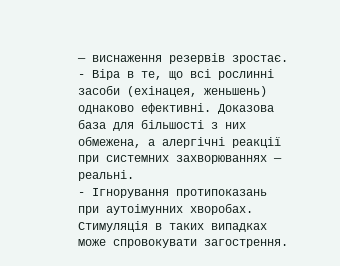— виснаження резервів зростає.
- Віра в те, що всі рослинні засоби (ехінацея, женьшень) однаково ефективні. Доказова база для більшості з них обмежена, а алергічні реакції при системних захворюваннях — реальні.
- Ігнорування протипоказань при аутоімунних хворобах. Стимуляція в таких випадках може спровокувати загострення.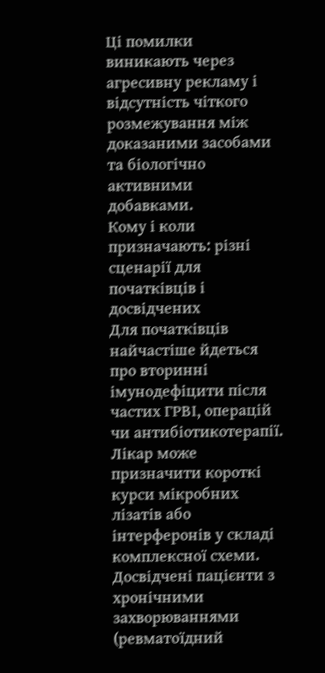Ці помилки виникають через агресивну рекламу і відсутність чіткого розмежування між доказаними засобами та біологічно активними добавками.
Кому і коли призначають: різні сценарії для початківців і досвідчених
Для початківців найчастіше йдеться про вторинні імунодефіцити після частих ГРВІ, операцій чи антибіотикотерапії. Лікар може призначити короткі курси мікробних лізатів або інтерферонів у складі комплексної схеми.
Досвідчені пацієнти з хронічними захворюваннями (ревматоїдний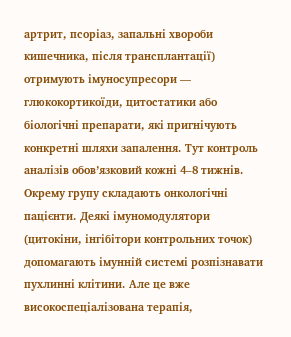артрит, псоріаз, запальні хвороби кишечника, після трансплантації) отримують імуносупресори — глюкокортикоїди, цитостатики або біологічні препарати, які пригнічують конкретні шляхи запалення. Тут контроль аналізів обов’язковий кожні 4–8 тижнів.
Окрему групу складають онкологічні пацієнти. Деякі імуномодулятори (цитокіни, інгібітори контрольних точок) допомагають імунній системі розпізнавати пухлинні клітини. Але це вже високоспеціалізована терапія,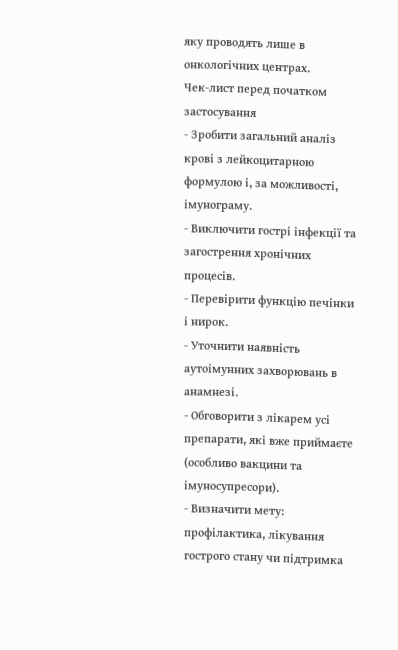яку проводять лише в онкологічних центрах.
Чек-лист перед початком застосування
- Зробити загальний аналіз крові з лейкоцитарною формулою і, за можливості, імунограму.
- Виключити гострі інфекції та загострення хронічних процесів.
- Перевірити функцію печінки і нирок.
- Уточнити наявність аутоімунних захворювань в анамнезі.
- Обговорити з лікарем усі препарати, які вже приймаєте (особливо вакцини та імуносупресори).
- Визначити мету: профілактика, лікування гострого стану чи підтримка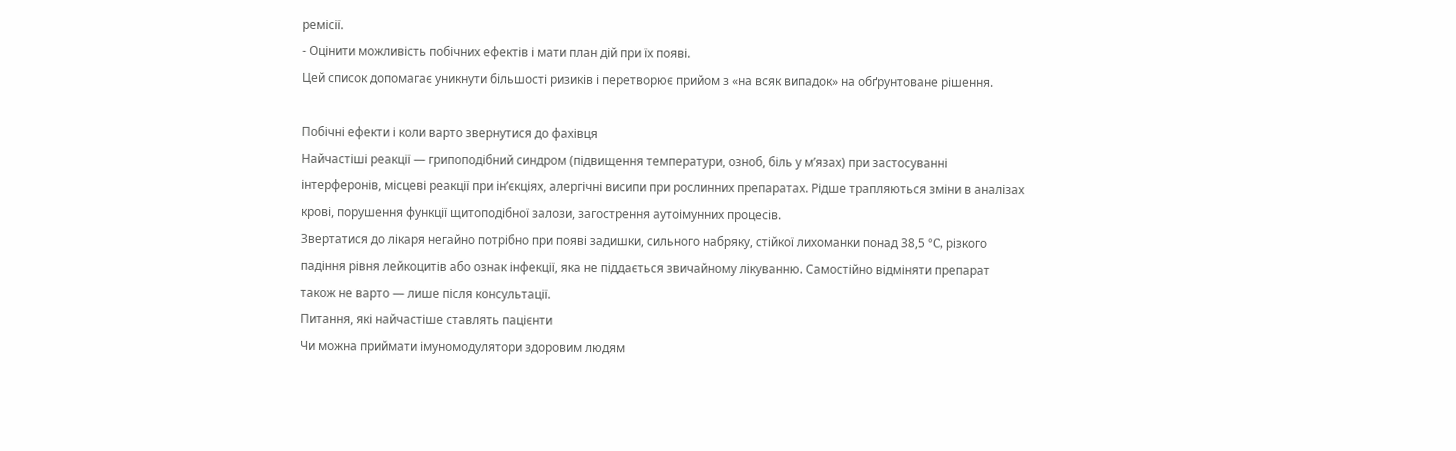ремісії.
- Оцінити можливість побічних ефектів і мати план дій при їх появі.
Цей список допомагає уникнути більшості ризиків і перетворює прийом з «на всяк випадок» на обґрунтоване рішення.

Побічні ефекти і коли варто звернутися до фахівця
Найчастіші реакції — грипоподібний синдром (підвищення температури, озноб, біль у м’язах) при застосуванні інтерферонів, місцеві реакції при ін’єкціях, алергічні висипи при рослинних препаратах. Рідше трапляються зміни в аналізах крові, порушення функції щитоподібної залози, загострення аутоімунних процесів.
Звертатися до лікаря негайно потрібно при появі задишки, сильного набряку, стійкої лихоманки понад 38,5 °C, різкого падіння рівня лейкоцитів або ознак інфекції, яка не піддається звичайному лікуванню. Самостійно відміняти препарат також не варто — лише після консультації.
Питання, які найчастіше ставлять пацієнти
Чи можна приймати імуномодулятори здоровим людям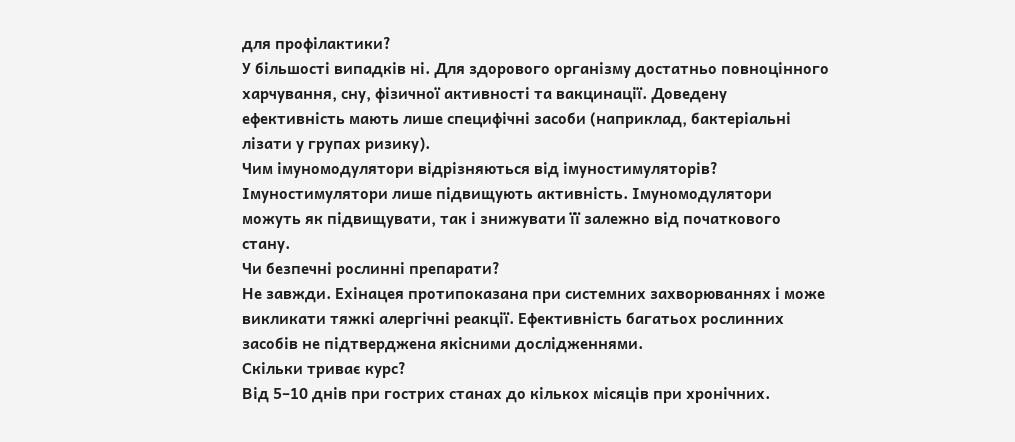для профілактики?
У більшості випадків ні. Для здорового організму достатньо повноцінного харчування, сну, фізичної активності та вакцинації. Доведену ефективність мають лише специфічні засоби (наприклад, бактеріальні лізати у групах ризику).
Чим імуномодулятори відрізняються від імуностимуляторів?
Імуностимулятори лише підвищують активність. Імуномодулятори можуть як підвищувати, так і знижувати її залежно від початкового стану.
Чи безпечні рослинні препарати?
Не завжди. Ехінацея протипоказана при системних захворюваннях і може викликати тяжкі алергічні реакції. Ефективність багатьох рослинних засобів не підтверджена якісними дослідженнями.
Скільки триває курс?
Від 5–10 днів при гострих станах до кількох місяців при хронічних.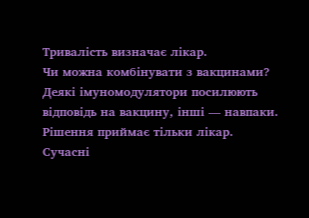Тривалість визначає лікар.
Чи можна комбінувати з вакцинами?
Деякі імуномодулятори посилюють відповідь на вакцину, інші — навпаки. Рішення приймає тільки лікар.
Сучасні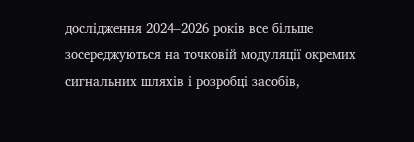дослідження 2024–2026 років все більше зосереджуються на точковій модуляції окремих сигнальних шляхів і розробці засобів,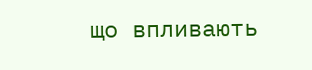що впливають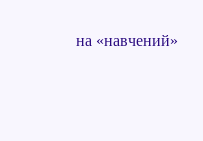на «навчений»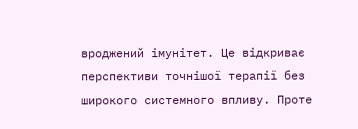вроджений імунітет. Це відкриває перспективи точнішої терапії без широкого системного впливу. Проте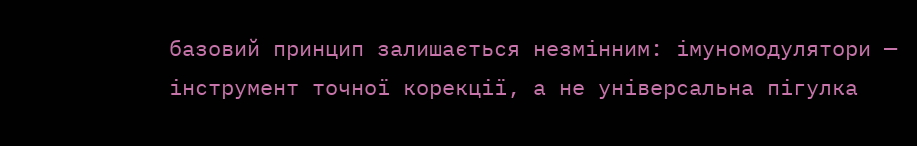базовий принцип залишається незмінним: імуномодулятори — інструмент точної корекції, а не універсальна пігулка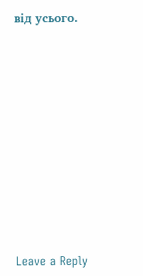від усього.















Leave a Reply